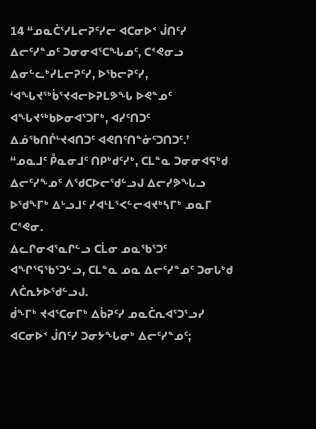14 “ᓄᓇᑖᕐᓯᒪᓕᕈᑦᓯᓕ ᐊᑕᓂᐅᑉ ᒎᑎᑦᓯ ᐃᓕᑦᓯᓐᓄᑦ ᑐᓂᓂᐊᕐᑕᖓᓄᑦ, ᑕᕝᕙᓂᓗ ᐃᓂᓪᓚᒃᓯᒪᓕᕈᑦᓯ, ᐅᖃᓕᕈᑦᓯ, ‘ᐊᖓᔪᖅᑳᕐᔪᐊᓕᐅᕈᒪᕗᖓ ᐅᕙᓐᓄᑦ ᐊᖓᔪᖅᑲᐅᓂᐊᕐᑐᒥᒃ, ᐊᓯᑦᑎᑐᑦ ᐃᓅᖃᑎᒌᒡᔪᐊᑎᑐᑦ ᐊᕙᑎᑦᑎᓐᓃᑦᑐᑎᑐᑦ.’
“ᓄᓇᒧᑦ ᑬᓇᓂᒧᑦ ᑎᑭᒃᑯᑦᓯᒃ, ᑕᒪᓐᓇ ᑐᓂᓂᐊᕋᒃᑯ ᐃᓕᑦᓯᖕᓄᑦ ᐱᖁᑕᐅᓕᖁᓪᓗᒍ ᐃᓕᓯᕗᖓᓗ ᐅᖁᖕᒥᒃ ᐃᒡᓗᒧᑦ ᓯᐊᒻᒪᕐᐸᓪᓕᐊᔪᒃᓴᒥᒃ ᓄᓇᒥ ᑕᕝᕙᓂ.
ᐃᓚᒋᓂᐊᕐᓇᒋᓪᓗ ᑕᒫᓂ ᓄᓇᖃᕐᑐᑦ ᐊᖏᕐᕋᖃᕐᑐᓪᓗ, ᑕᒪᓐᓇ ᓄᓇ ᐃᓕᑦᓯᓐᓄᑦ ᑐᓂᒐᒃᑯ ᐱᑖᕆᔭᐅᖁᓪᓗᒍ.
ᑰᖕᒥᒃ ᔪᐊᕐᑕᓂᒥᒃ ᐃᑳᕈᑦᓯ ᓄᓇᑖᕆᐊᕐᑐᕐᓗᓯ ᐊᑕᓂᐅᑉ ᒎᑎᑦᓯ ᑐᓂᔭᖓᓂᒃ ᐃᓕᑦᓯᓐᓄᑦ;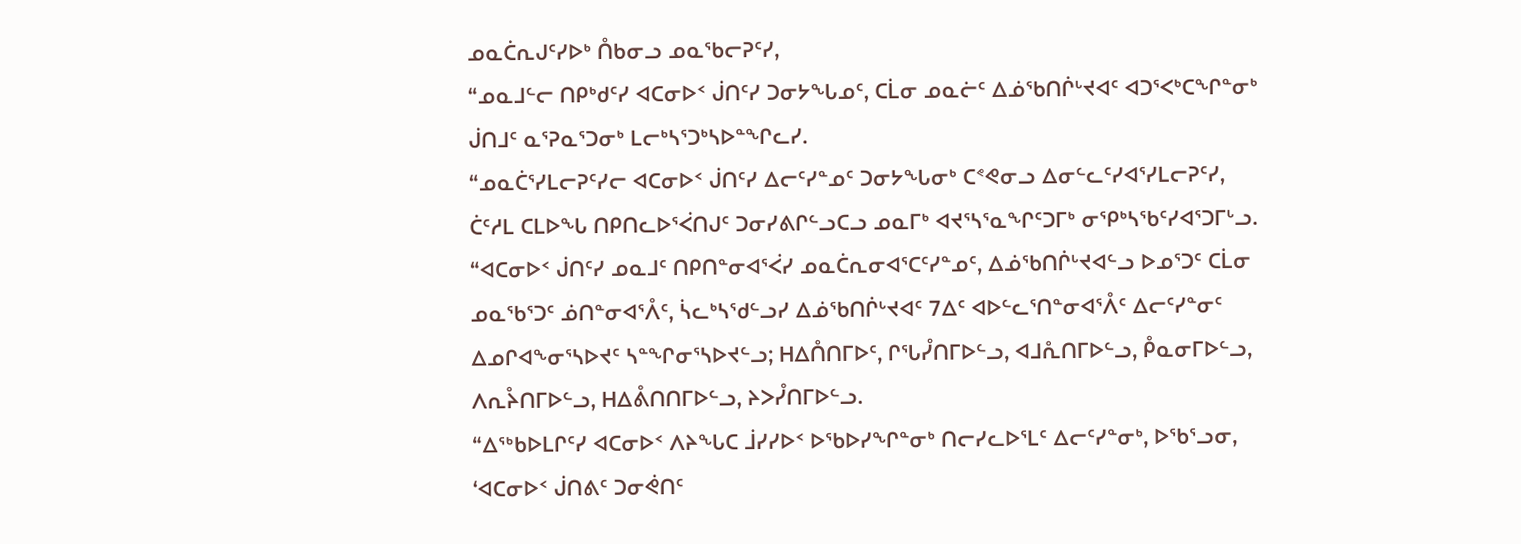ᓄᓇᑖᕆᒍᑦᓯᐅᒃ ᑍᑲᓂᓗ ᓄᓇᖃᓕᕈᑦᓯ,
“ᓄᓇᒧᓪᓕ ᑎᑭᒃᑯᑦᓯ ᐊᑕᓂᐅᑉ ᒎᑎᑦᓯ ᑐᓂᔭᖓᓄᑦ, ᑕᒫᓂ ᓄᓇᓖᑦ ᐃᓅᖃᑎᒌᒡᔪᐊᑦ ᐊᑐᕐᐸᒃᑕᖏᓐᓂᒃ ᒎᑎᒧᑦ ᓇᕐᕈᓇᕐᑐᓂᒃ ᒪᓕᒃᓴᕐᑐᒃᓴᐅᓐᖏᓚᓯ.
“ᓄᓇᑖᕐᓯᒪᓕᕈᑦᓯᓕ ᐊᑕᓂᐅᑉ ᒎᑎᑦᓯ ᐃᓕᑦᓯᓐᓄᑦ ᑐᓂᔭᖓᓂᒃ ᑕᕝᕙᓂᓗ ᐃᓂᓪᓚᑦᓯᐊᕐᓯᒪᓕᕈᑦᓯ,
ᑖᑦᓱᒪ ᑕᒪᐅᖓ ᑎᑭᑎᓚᐅᕐᐹᑎᒍᑦ ᑐᓂᓯᕕᒋᓪᓗᑕᓗ ᓄᓇᒥᒃ ᐊᔪᕐᓴᕐᓇᖏᑦᑐᒥᒃ ᓂᕿᒃᓴᖃᑦᓯᐊᕐᑐᒥᒡᓗ.
“ᐊᑕᓂᐅᑉ ᒎᑎᑦᓯ ᓄᓇᒧᑦ ᑎᑭᑎᓐᓂᐊᕐᐹᓯ ᓄᓇᑖᕆᓂᐊᕐᑕᑦᓯᓐᓄᑦ, ᐃᓅᖃᑎᒌᒡᔪᐊᓪᓗ ᐅᓄᕐᑐᑦ ᑕᒫᓂ ᓄᓇᖃᕐᑐᑦ ᓅᑎᓐᓂᐊᕐᐰᑦ, ᓵᓚᒃᓴᖁᓪᓗᓯ ᐃᓅᖃᑎᒌᒡᔪᐊᑦ 7ᐃᑦ ᐊᐅᓪᓚᕐᑎᓐᓂᐊᕐᐰᑦ ᐃᓕᑦᓯᓐᓂᑦ ᐃᓄᒋᐊᖕᓂᕐᓴᐅᔪᑦ ᓴᓐᖏᓂᕐᓴᐅᔪᓪᓗ; ᕼᐃᑍᑎᒥᐅᑦ, ᒋᕐᒐᓮᑎᒥᐅᓪᓗ, ᐊᒧᕅᑎᒥᐅᓪᓗ, ᑬᓇᓂᒥᐅᓪᓗ, ᐱᕆᔧᑎᒥᐅᓪᓗ, ᕼᐃᕔᑎᑎᒥᐅᓪᓗ, ᔨᐳᓮᑎᒥᐅᓪᓗ.
“ᐃᖅᑲᐅᒪᒋᑦᓯ ᐊᑕᓂᐅᑉ ᐱᔨᖓᑕ ᒨᓯᓯᐅᑉ ᐅᖃᐅᓯᖏᓐᓂᒃ ᑎᓕᓯᓚᐅᕐᒪᑦ ᐃᓕᑦᓯᓐᓂᒃ, ᐅᖃᕐᓗᓂ, ‘ᐊᑕᓂᐅᑉ ᒎᑎᕕᑦ ᑐᓂᕚᑎᑦ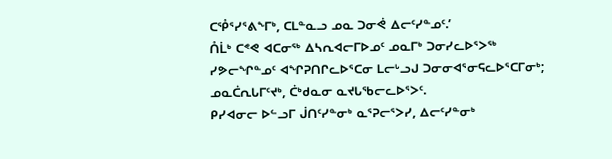ᑕᕾᕐᓯᕐᕕᖕᒥᒃ, ᑕᒪᓐᓇᓗ ᓄᓇ ᑐᓂᕚ ᐃᓕᑦᓯᓐᓄᑦ.’
ᑍᒫᒃ ᑕᕝᕙ ᐊᑕᓂᖅ ᐃᓴᕆᐊᓕᒥᐅᓄᑦ ᓄᓇᒥᒃ ᑐᓂᓯᓚᐅᕐᐳᖅ ᓯᕗᓕᖏᓐᓄᑦ ᐊᖏᕈᑎᒋᓚᐅᕐᑕᓂ ᒪᓕᒡᓗᒍ ᑐᓂᓂᐊᕐᓂᕋᓚᐅᕐᑕᒥᓂᒃ; ᓄᓇᑖᕆᒐᒥᑦᔪᒃ, ᑖᒃᑯᓇᓂ ᓇᔪᒐᖃᓕᓚᐅᕐᐳᑦ.
ᑭᓯᐊᓂᓕ ᐅᓪᓗᒥ ᒎᑎᑦᓯᓐᓂᒃ ᓇᕐᕈᓕᕐᐳᓯ, ᐃᓕᑦᓯᓐᓂᒃ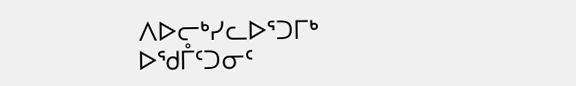ᐱᐅᓕᒃᓯᓚᐅᕐᑐᒥᒃ ᐅᖁᒤᑦᑐᓂᑦ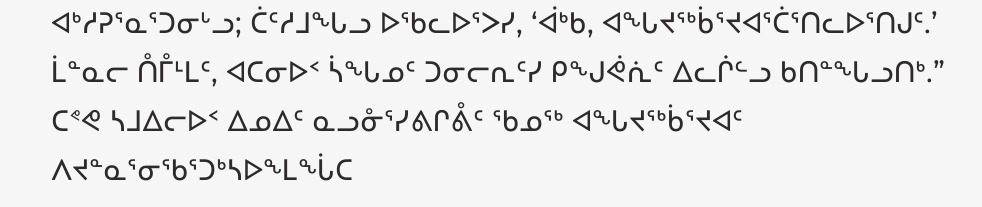ᐊᒃᓱᕈᕐᓇᕐᑐᓂᒡᓗ; ᑖᑦᓱᒧᖓᓗ ᐅᖃᓚᐅᕐᐳᓯ, ‘ᐋᒃᑲ, ᐊᖓᔪᖅᑳᕐᔪᐊᕐᑖᕐᑎᓚᐅᕐᑎᒍᑦ.’ ᒫᓐᓇᓕ ᑍᒤᒻᒪᑦ, ᐊᑕᓂᐅᑉ ᓵᖓᓄᑦ ᑐᓂᓕᕆᑦᓯ ᑭᖑᕚᕇᑦ ᐃᓚᒌᓪᓗ ᑲᑎᓐᖓᓗᑎᒃ.”
ᑕᕝᕙ ᓴᒧᐃᓕᐅᑉ ᐃᓄᐃᑦ ᓇᓗᓁᕐᓯᕕᒋᕔᑦ ᖃᓄᖅ ᐊᖓᔪᖅᑳᕐᔪᐊᑦ ᐱᔪᓐᓇᕐᓂᖃᕐᑐᒃᓴᐅᖕᒪᖔᑕ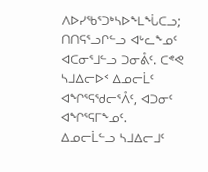ᐱᐅᓯᖃᕐᑐᒃᓴᐅᖕᒪᖔᑕᓗ; ᑎᑎᕋᕐᓗᒋᓪᓗ ᐊᒡᓚᖕᓄᑦ ᐊᑕᓂᕐᒧᓪᓗ ᑐᓂᕔᑦ. ᑕᕝᕙ ᓴᒧᐃᓕᐅᑉ ᐃᓄᓕᒫᑦ ᐊᖏᕐᕋᖁᓕᕐᐰᑦ, ᐊᑐᓂᑦ ᐊᖏᕐᕋᒥᖕᓄᑦ.
ᐃᓄᓕᒫᓪᓗ ᓴᒧᐃᓕᒧᑦ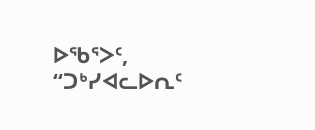ᐅᖃᕐᐳᑦ, “ᑐᒃᓯᐊᓚᐅᕆᑦ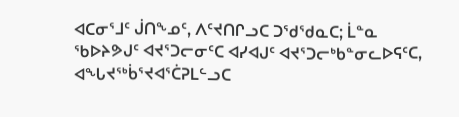ᐊᑕᓂᕐᒧᑦ ᒎᑎᖕᓄᑦ, ᐱᑦᔪᑎᒋᓗᑕ ᑐᖁᖁᓇᑕ; ᒫᓐᓇ ᖃᐅᔨᕗᒍᑦ ᐊᔪᕐᑐᓕᓂᑦᑕ ᐊᓯᐊᒍᑦ ᐊᔪᕐᑐᓕᒃᑲᓐᓂᓚᐅᕋᑦᑕ, ᐊᖓᔪᖅᑳᕐᔪᐊᕐᑖᕈᒪᓪᓗᑕ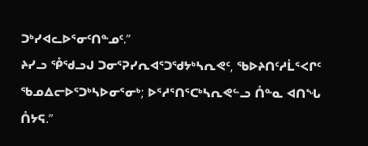ᑐᒃᓯᐊᓚᐅᕐᓂᑦᑎᓐᓄᑦ.”
ᔨᓯᓗ ᕾᖁᓗᒍ ᑐᓂᕐᕈᓯᕆᐊᕐᑐᖁᔭᒃᓴᕆᕙᑦ, ᖃᐅᔨᑎᑦᓱᒫᕐᐸᒋᑦ ᖃᓄᐃᓕᐅᕐᑐᒃᓴᐅᓂᕐᓂᒃ; ᐅᕐᓱᕐᑎᕐᑕᒃᓴᕆᕙᓪᓗ ᑍᓐᓇ ᐊᑎᖓ ᑍᔭᕋ.”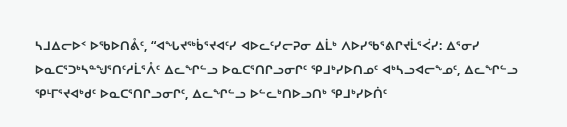ᓴᒧᐃᓕᐅᑉ ᐅᖃᐅᑎᕔᑦ, “ᐊᖓᔪᖅᑳᕐᔪᐊᑦᓯ ᐊᐅᓚᑦᓯᓕᕈᓂ ᐃᒫᒃ ᐱᐅᓯᖃᕐᕕᒋᔪᒫᕐᐹᓯ: ᐃᕐᓂᓯ ᐅᓇᑕᕐᑐᒃᓴᓐᖑᕐᑎᑦᓱᒫᕐᐰᑦ ᐃᓚᖏᓪᓗ ᐅᓇᑕᕐᑎᒋᓗᓂᒋᑦ ᕿᒧᒃᓯᐅᑎᓄᑦ ᐊᒃᓴᓗᐊᓕᖕᓄᑦ, ᐃᓚᖏᓪᓗ ᕿᒻᒥᕐᔪᐊᒃᑯᑦ ᐅᓇᑕᕐᑎᒋᓗᓂᒋᑦ, ᐃᓚᖏᓪᓗ ᐅᓪᓚᒃᑎᐅᓗᑎᒃ ᕿᒧᒃᓯᐅᑏᑦ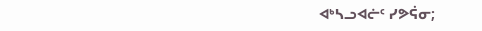ᐊᒃᓴᓗᐊᓖᑦ ᓯᕗᕌᓂ;